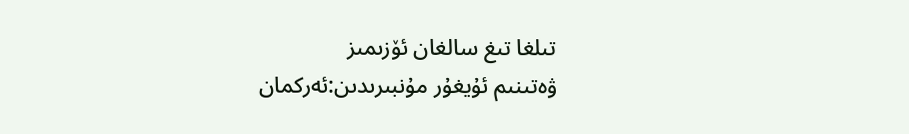تىلغا تىغ سالغان ئۆزىمىز
ۋەتىنىم ئۇيغۇر مۇنبىرىدىن:ئەركمان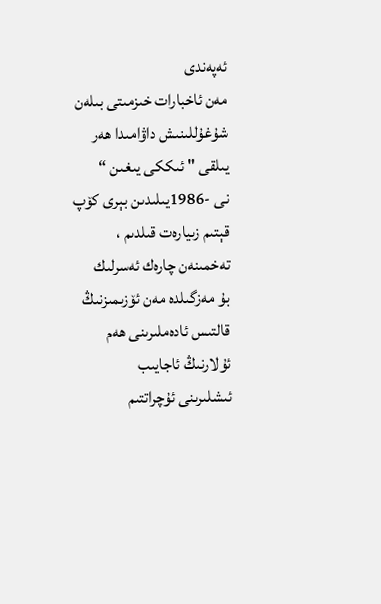ئەپەندى
مەن ئاخبارات خىزمىتى بىلەن شۇغۇللىنىش داۋامىدا ھەر يىلقى " ئىككى يىغىن “
نى -1986يىلىدىن بېرى كۆپ قېتىم زىيارەت قىلدىم ، تەخمىنەن چارەك ئەسرلىك
بۇ مەزگىلدە مەن ئۆزىمىزنىڭ قالتىس ئادەملىرىنى ھەم ئۇلارنىڭ ئاجايىب
ئىشلىرىنى ئۇچراتتىم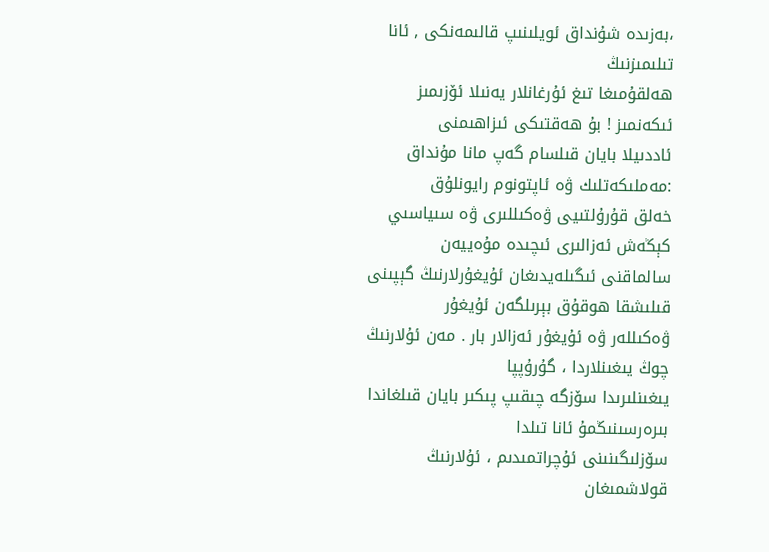،بەزىدە شۇنداق ئويلىنىپ قالىمەنكى , ئانا تىلىمىزنىڭ
ھەلقۇمىغا تىغ ئۇرغانلار يەنىلا ئۆزىمىز ئىكەنمىز ! بۇ ھەقتىكى ئىزاھىمنى
ئاددىيلا بايان قىلسام گەپ مانا مۇنداق :مەملىكەتلىك ۋە ئاپتونوم رايونلۇق
خەلق قۇرۇلتىيى ۋەكىللىرى ۋە سىياسىي كېڭەش ئەزالىرى ئىچىدە مۇەييەن
سالماقنى ئىگىلەيدىغان ئۇيغۇرلارنىڭ گېپىنى قىلىشقا ھوقۇق بېرىلگەن ئۇيغۇر
ۋەكىللەر ۋە ئۇيغۇر ئەزالار بار . مەن ئۇلارنىڭ چوڭ يىغىنلاردا ، گۇرۇپپا
يىغىنلىرىدا سۆزگە چىقىپ پىكىر بايان قىلغاندا بىرەرسىنىڭمۇ ئانا تىلدا
سۆزلىگىنىنى ئۇچراتمىدىم ، ئۇلارنىڭ قولاشمىغان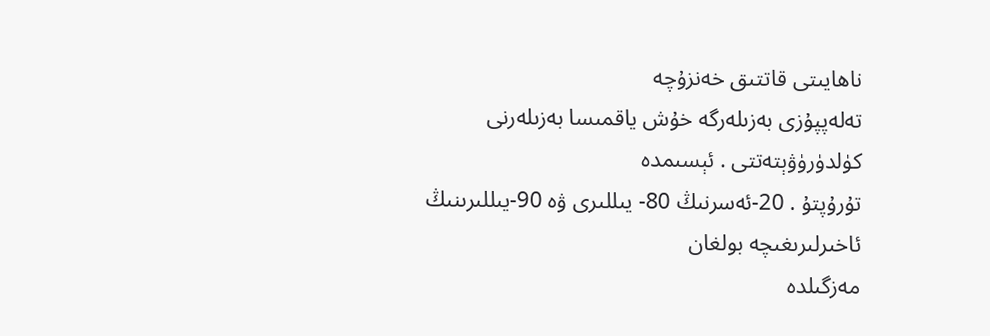ناھايىتى قاتتىق خەنزۇچە
تەلەپپۇزى بەزىلەرگە خۇش ياقمىسا بەزىلەرنى كۈلدۈرۈۋېتەتتى . ئېسىمدە
تۇرۇپتۇ . 20-ئەسرنىڭ 80- يىللىرى ۋە 90-يىللىرىنىڭ ئاخىرلىرىغىچە بولغان
مەزگىلدە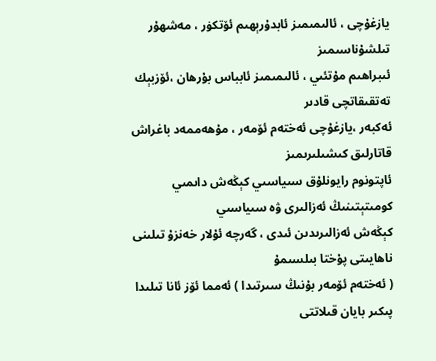يازغۇچى ، ئالىمىمىز ئابدۇرېھىم ئۆتكۈر ، مەشھۇر تىلشۇناسىمىز
ئىبراھىم مۇتئىي ، ئالىمىمىز ئابباس بۇرھان ،ئۆزبېك تەتقىقاتچى قادىر
ئەكبەر ،يازغۇچى ئەختەم ئۆمەر ، مۇھەممەد باغراش قاتارلىق كىشىلىرىمىز
ئاپتونوم رايونلۇق سىياسىي كېڭەش داىمىي كومىتېتىنىڭ ئەزالىرى ۋە سىياسىي
كېڭەش ئەزالىرىدىن ئىدى ، گەرچە ئۇلار خەنزۇ تىلىنى ناھايىتى پۇختا بىلسىمۇ
( ئەختەم ئۆمەر بۇنىڭ سىرتىدا ) ئەمما ئۆز ئانا تىلىدا پىكىر بايان قىلاتتى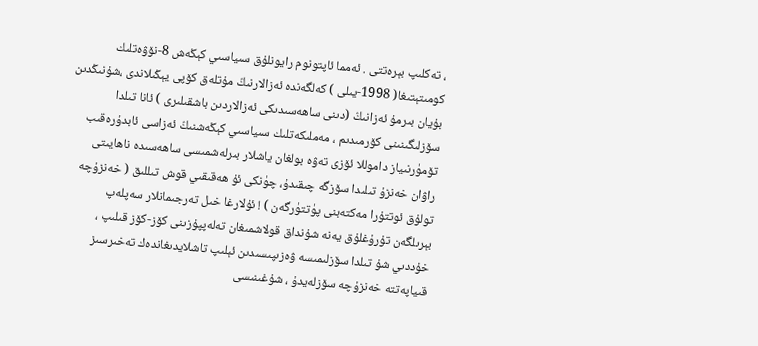، تەكلىپ بېرەتتى . ئەمما ئاپتونوم رايونلۇق سىياسىي كېڭەش 8-نۆۋەتلىك
كومىتېتىغا( 1998-يىلى ) كەلگەندە ئەزالارنىڭ مۇتلەق كۆپى يېڭىلاندى ،شۇنىڭدىن
بۇيان بىرمۇ ئەزانىڭ (دىنى ساھەسىدىكى ئەزالاردىن باشقىلىرى ) ئانا تىلدا
سۆزلىگىنىنى كۆرمىدىم ، مەملىكەتلىك سىياسىي كېڭەشنىڭ ئەزاسى ئابدۇرەقىب
تۆمۈرنىياز داموللا ئۆزى تەۋە بولغان ياشلار بىرلەشمىسى ساھەسىدە ناھايىتى
راۋان خەنزۇ تىلىدا سۆزگە چىقىدۇ، چۈنكى ئۇ ھەقىقىي قوش تىللىق ( خەنزۇچە
تولۇق ئوتتۇرا مەكتەبنى پۈتتۈرگەن ) ! ئۇلارغا خىل تەرجىمانلار سەپلەپ
بېرىلگەن تۇرۇغلۇق يەنە شۇنداق قولاشمىغان تەلەپپۇزىنى كۆز-كۆز قىلىپ ،
خۇددىي شۇ تىلدا سۆزلىمىسە ۋەزىپىسىدىن ئېلىپ تاشلايدىغاندەك تەخىرسىز
قىياپەتتە خەنزۇچە سۆزلەيدۇ ، شۇغىنىسى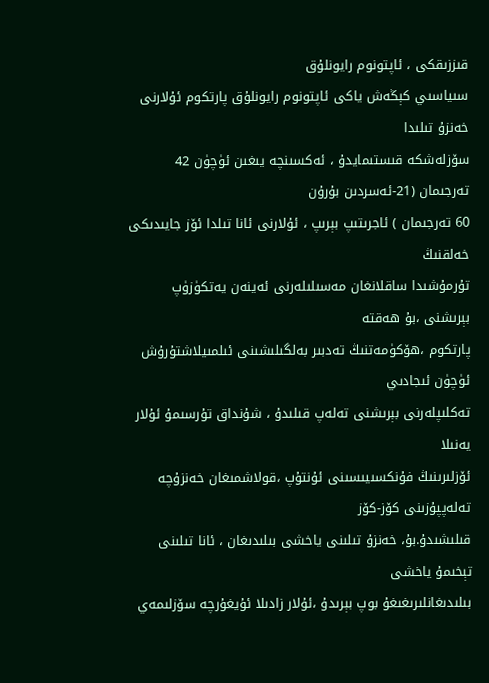قىززىقكى ، ئاپتونوم رايونلۇق
سىياسىي كېڭەش ياكى ئاپتونوم رايونلۇق پارتكوم ئۇلارنى خەنزۇ تىلىدا
سۆزلەشكە قىستىمايدۇ ، ئەكسىنچە يىغىن ئۈچۈن 42 تەرجىمان (21-ئەسردىن بۇرۇن
60 تەرجىمان ) ئاجرىتىپ بېرىپ ، ئۇلارنى ئانا تىلدا ئۆز جايىدىكى خەلقنىڭ
تۇرمۇشىدا ساقلانغان مەسىلىلەرنى ئەينەن يەتكۈزۈپ بېرىشنى ،بۇ ھەقتە
پارتكوم ،ھۆكۈمەتنىڭ تەدبىر بەلگىلىشىنى ئىلمىيلاشتۇرۇش ئۈچۈن ئىجادىي
تەكلىپلەرنى بېرىشنى تەلەپ قىلىدۇ ، شۇنداق تۇرسىمۇ ئۇلار يەنىلا
ئۆزلىرىنىڭ فۇنكسىيىسىنى ئۇنتۇپ ،قولاشمىغان خەنزۇچە تەلەپپۇزىنى كۆز-كۆز
قىلىشىدۇ.بۇ، خەنزۇ تىلىنى ياخشى بىلىدىغان ، ئانا تىلىنى تېخىمۇ ياخشى
بىلىدىغانلىرىغىغۇ بوپ بېرىدۇ ،ئۇلار زادىلا ئۇيغۇرچە سۆزلىمەي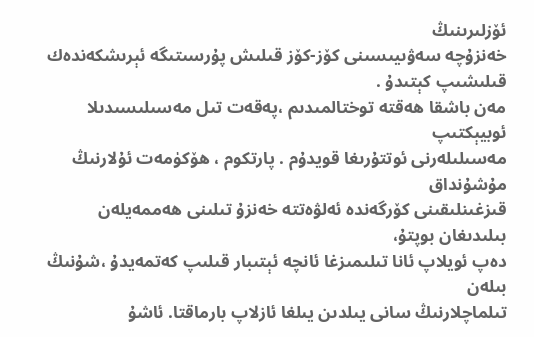ئۆزلىرىنىڭ
خەنزۇچە سەۋىيىسىنى كۆز-كۆز قىلىش پۇرسىتىگە ئېرىشكەندەك قىلىشىپ كېتىدۇ .
مەن باشقا ھەقتە توختالمىدىم ،پەقەت تىل مەسىلىسىدىلا ئوبيېكتىپ
مەسىلىلەرنى ئوتتۇرىغا قويدۇم . پارتكوم ، ھۆكۈمەت ئۇلارنىڭ مۇشۇنداق
قىزغىنلىقىنى كۆرگەندە ئەلۋەتتە خەنزۇ تىلىنى ھەممەيلەن بىلىدىغان بوپتۇ،
دەپ ئويلاپ ئانا تىلىمىزغا ئانچە ئېتىبار قىلىپ كەتمەيدۇ ،شۇنىڭ بىلەن
تىلماچلارنىڭ سانى يىلدىن يىلغا ئازلاپ بارماقتا. ئاشۇ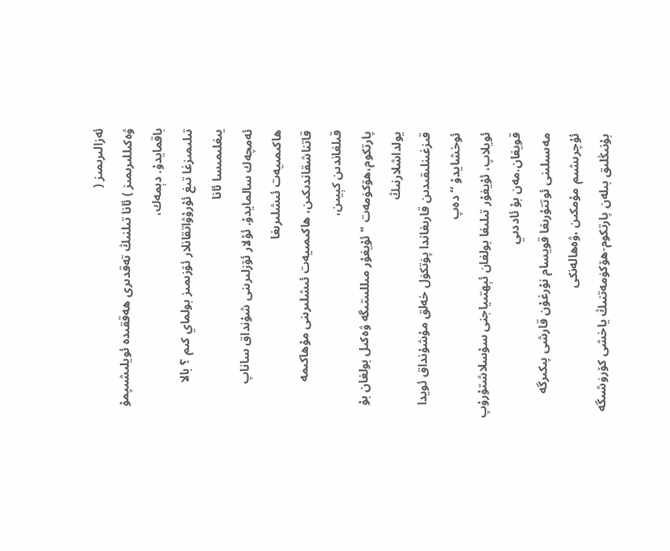ئەزالىرىمىز (
ۋەكىللىرىمىز ) ئانا تىلنىڭ تەقدىرى ھەققىدە ئويلىشىپمۇ باقمايدۇ. دېمەك،
تىلىمىزغا تىغ ئۇرۇۋاتقانلار ئۆزىمىز بولماي كىم ؟ بالا يىغلىمىسا ئانا
ئەمچەك سالمايدۇ. ئۇلار ئۆزلىرىنى شۇنداق ساناپ ھاكىمىيەت ئىشلىرىغا
قاتناشقاندىكىن، ھاكىمىيەت ئىشلىرىنى مۇھاكىمە قىلغاندىن كېيىن،
پارتكوم،ھۆكۈمەت " ئۇيغۇر مىللىىتىگە ۋەكىل بولغان بۇ يولداشلارنىڭ
قىزغىنلىقىدىن قارىغاندا پۈتكۈل خەلق مۇشۇنداق ئويدا ئوخشايدۇ ‘‘ دەپ
ئويلاپ، ئۇيغۇر تىلىغا بولغان ئېھتىياجنى سۇسلاشتۇرۇپ قويغان.مەن بۇ ئاددىي
مەسىلىنى ئوتتۇرىغا قويسام نۇرغۇن قارشى پىكىرگە ئۇچرىشىم مۇمكىن ،ۋەھالەنكى
بۇنىڭلىق بىلەن پارتكوم-ھۆكۈمەتنىڭ ياخشى كۆرۈشىگە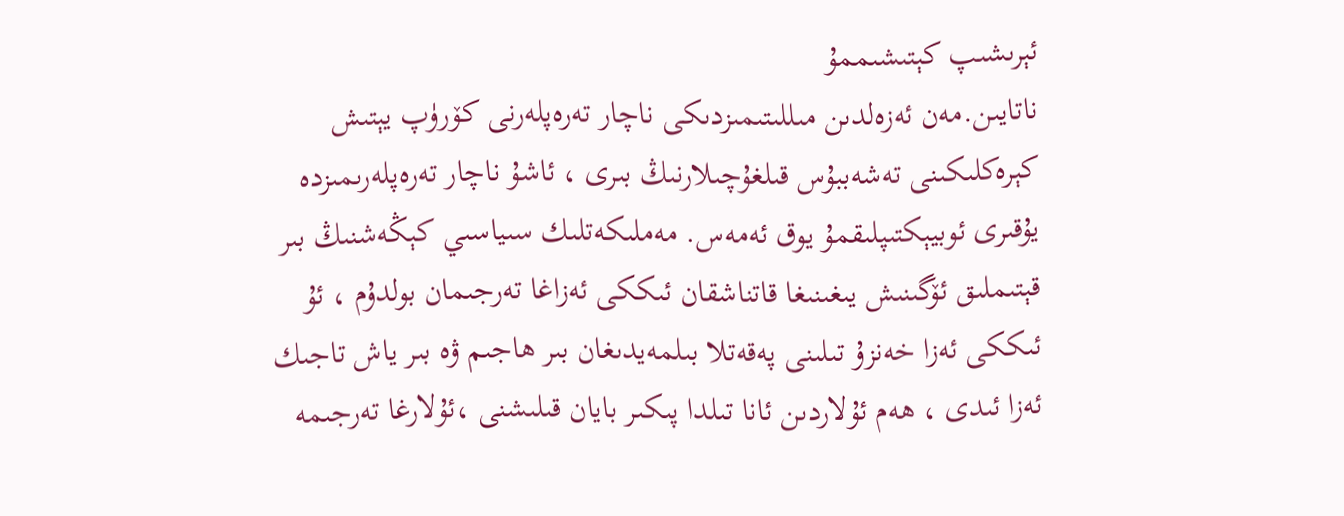ئېرىشىپ كېتىشىممۇ
ناتايىن.مەن ئەزەلدىن مىللىتىمىزدىكى ناچار تەرەپلەرنى كۆرۈپ يېتىش
كېرەكلىكىنى تەشەببۇس قىلغۇچىلارنىڭ بىرى ، ئاشۇ ناچار تەرەپلەرىمىزدە
يۇقىرى ئوبيېكتىپلىقمۇ يوق ئەمەس. مەملىكەتلىك سىياسىي كېڭەشنىڭ بىر
قېتىملىق ئۆگىنىش يىغىنىغا قاتناشقان ئىككى ئەزاغا تەرجىمان بولدۇم ، ئۇ
ئىككى ئەزا خەنزۇ تىلىنى پەقەتلا بىلمەيدىغان بىر ھاجىم ۋە بىر ياش تاجىك
ئەزا ئىدى ، ھەم ئۇلاردىن ئانا تىلدا پىكىر بايان قىلىشنى ،ئۇلارغا تەرجىمە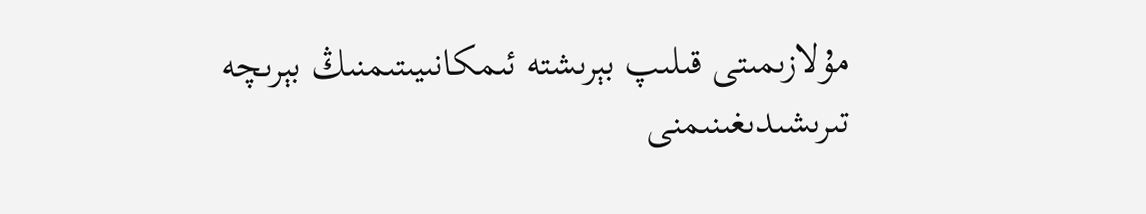مۇلازىمىتى قىلىپ بېرىشتە ئىمكانىيىتىمنىڭ بېرىچە تىرىشىدىغىنىمنى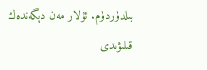بىلدۈردۈم. ئۇلار مەن دېگەندەك قىلىۋىدى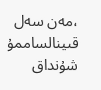،مەن سەل قىينالساممۇ شۇنداق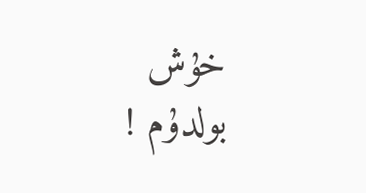خۇش
بولدۇم !